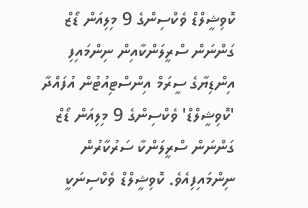ކޮވިޝީލްޑް ވެކްސިންގެ 9 މިލިއަން ޑޯޒް ގަންނަން ސްރީލަންކާއިން ނިންމައިފި
އިންޑިޔާގެ ސީރަމް އިންސްޓިއުޓުން އުފައްދާ 'ކޮވިޝީލްޑް' ވެކްސިންގެ 9 މިލިއަން ޑޯޒް ގަންނަން ސްރީލަންކާ ސަރުކާރުން ނިންމައިފިއެވެ. ކޮވިޝީލްޑް ވެކްސިނަކީ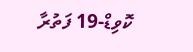ކޮވިޑް-19 ފަތުރާ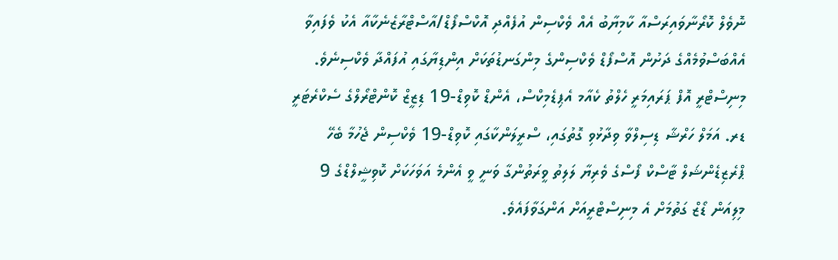ނޮވެލް ކޮރޯނާވައިރަސްއާ ކާމިޔާބު އެއް ވެކްސިން އުފެއްދި އޮކްސްފޯޑް/އާސްޓްރާޒެނެކާއާ އެކު ވެފައިވާ އެއްބަސްވުމެއްގެ ދަށުން އޮސްފޯޑް ވެކްސިންގެ މިންގަނޑުތަކަށް އިންޑިޔާގައި އުފައްދާ ވެކްސިނެވެ.
މިނިސްޓްރީ އޮފް ޕަރައިމަރީ ހެލްތު ކެއާމ އެޕިޑެމިކްސް، އެންޑް ކޮވިޑް-19 ޑިޒީޒް ކޮންޓްރޯލްގެ ސެކްރެޓަރީ ޑރ. އަމަލް ހަރްޝާ ޑިސިލްވާ ވިދާޅުވި ގޮތުގައި، ސްރީލަންކާގައި ކޮވިޑް-19 ވެކްސިން ޖެހުމާ ބެހޭ ޕްރެޒިޑެންޝަލް ޓާސްކް ފޯސްގެ ވެރިޔާ ލަލިތު ވީރަތުންގާ ވަނީ ވީ އެންމެ އަވަހަކަށް ކޮވިޝީލްޑްގެ 9 މިލިއަން ޑޯޒް ގަތުމަށް އެ މިނިސްޓްރީއަށް އަންގަވާފައެވެ.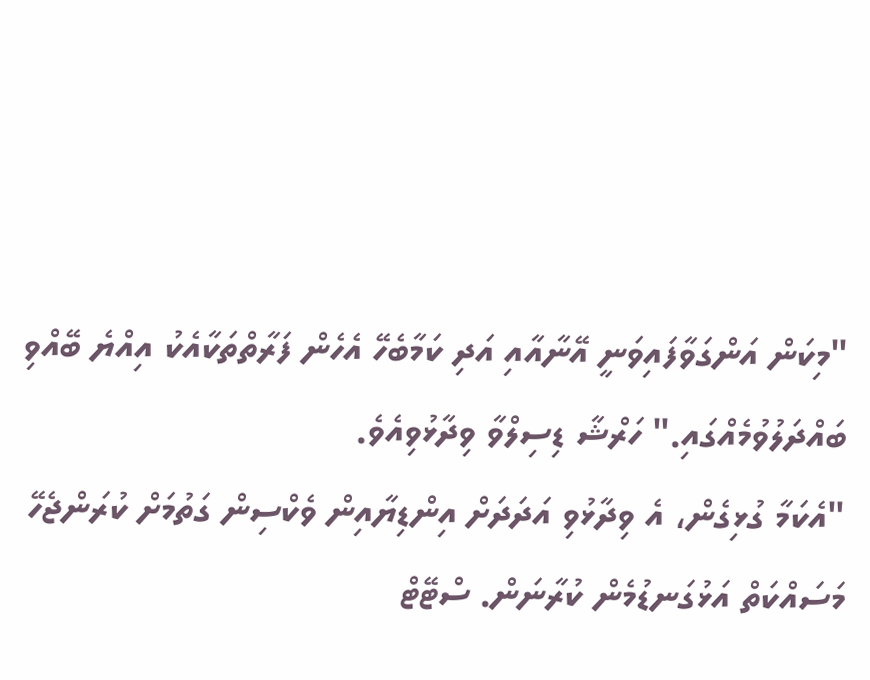"މިކަން އަންގަވާފައިވަނީ އޭނާއާއި އަދި ކަމާބެހޭ އެހެން ފަރާތްތަކާއެކު އިއްޔެ ބޭއްވި ބައްދަލުވުމެއްގައި." ހަރްޝާ ޑިސިލްވާ ވިދާޅުވިއެވެ.
"އެކަމާ ގުޅިގެން، އެ ވިދާޅުވި އަދަދަށް އިންޑިޔާއިން ވެކްސިން ގަތުމަށް ކުރަންޖެހޭ މަސައްކަތް އަޅުގަނޑުމެން ކުރާނަން. ސްޓޭޓް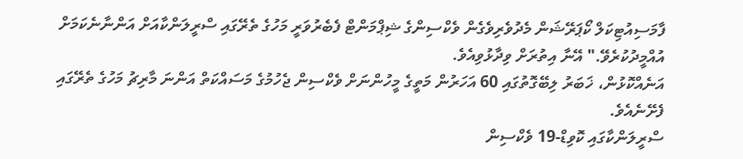ފާމަސިއުޓިކަލް ކޯޕަރޭޝަން މެދުވެރިވެގެން ވެކްސިންގެ ޝިޕްމަންޓް ފެބެރުވަރީ މަހުގެ ތެރޭގައި ސްރީލަންކާއަށް އަންނާނެކަމަށް އުއްމީދުކުރެވޭ." އޭނާ އިތުރަށް ވިދާޅުވިއެވެ.
އަނެއްކޮޅުން، ޚަބަރު ލިބޭގޮތުގައި 60 އަހަރުން މަތީގެ މީހުންނަށް ވެކްސިން ޖެހުމުގެ މަސައްކަތް އަންނަ މާރިޗު މަހުގެ ތެރޭގައި ފެށޭނެއެވެ.
ސްރީލަންކާގައި ކޮވިޑް-19 ވެކްސިން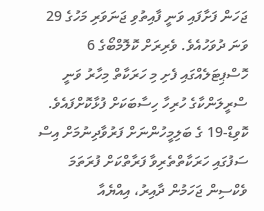ޖަހަން ފަށާފައި ވަނީ ފާއިތުވި ޖަނަވަރި މަހުގެ 29 ވަނަ ދުވަހުއެވެ. ވެރިރަށް ކޮލޮމްބޯގެ 6 ހޮސްޕިޓަލެއްގައި ފެށި މި ހަރަކާތް މިހާރު ވަނީ ސްރީލަންކާގެ ހުރިހާ ހިސާބަކަށް ފުޅާކޮށްފައެވެ. ކޮވިޑް-19 ގެ ބަލިމީހުންނަށް ފަރުވާދިނުމަށް އިސް ސަފުގައި ހަރަކާތްތެރިވާ ފަރާތްކަށް ފުރަތަމަ ވެކްސިން ޖަހަމުން ދާއިރު، އިއްޔެއާ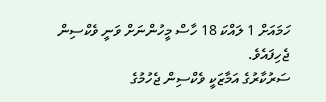ހަމައަށް 1 ލައްކަ 18 ހާސް މީހުންނަށް ވަނީ ވެކްސިން ޖެހިފައެވެ.
ސަރުކާރުގެ އަމާޒަކީ ވެކްސިން ޖެހުމުގެ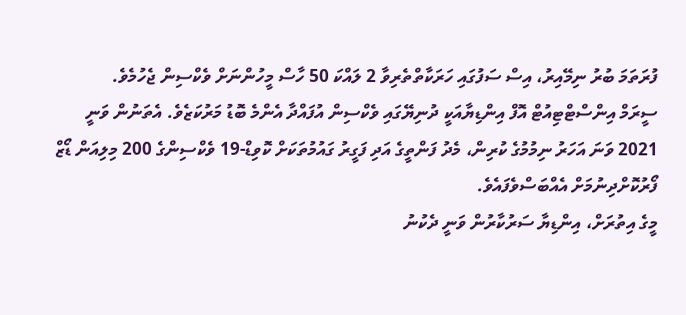ފުރަތަމަ ބުރު ނިމޭއިރު، އިސް ސަފުގައި ހަރަކާތްތެރިވާ 2 ލައްކަ 50 ހާސް މީހުންނަށް ވެކްސިން ޖެހުމެވެ.
ސީރަމް އިންސްޓްޓިއުޓް އޮފް އިންޑިޔާއަކީ ދުނިޔޭގައި ވެކްސިން އުފައްދާ އެންމެ ބޮޑު މަރުކަޒެވެ. އެތަނުން ވަނީ 2021 ވަނަ އަހަރު ނިމުމުގެ ކުރިން، މެދު ފަންތީގެ އަދި ފަގީރު ގައުމުތަކަށް ކޮވިޑް-19 ވެކްސިންގެ 200 މިލިއަން ޑޯޒް ފޯރުކޮށްދިނުމަށް އެއްބަސްވެފައެވެ.
މީގެ އިތުރަށް، އިންޑިޔާ ސަރުކާރުން ވަނީ ދެކުނު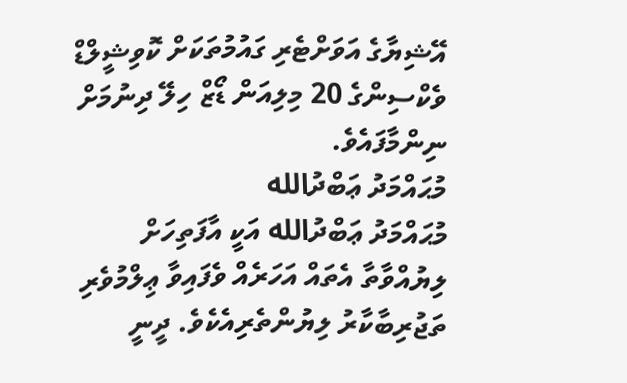އޭޝިޔާގެ އަވަށްޓެރި ގައުމުތަކަށް ކޮވިޝީލްޑް ވެކްސިންގެ 20 މިލިއަން ޑޯޒް ހިލޭ ދިނުމަށް ނިންމާފައެވެ.
މުޙައްމަދު ޢަބްދުالله
މުޙައްމަދު ޢަބްދުالله އަކީ އާފަތިހަށް ލިޔުއްވާތާ އެތައް އަހަރެއް ވެފައިވާ ޢިލްމުވެރި ތަޖުރިބާކާރު ލިޔުންތެރިއެކެވެ. ދީނީ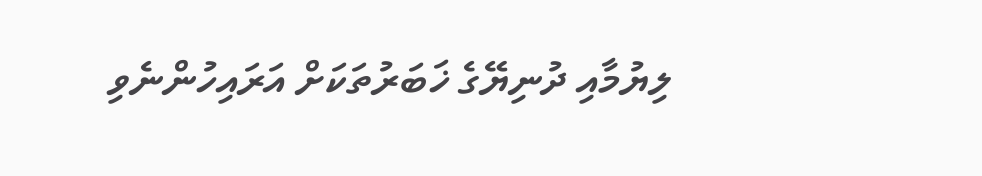ލިޔުމާއި ދުނިޔޭގެ ޚަބަރުތަކަށް އަރައިހުންނެވި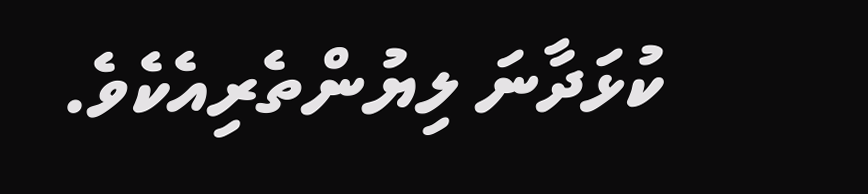ކުޅަދާނަ ލިޔުންތެރިއެކެވެ.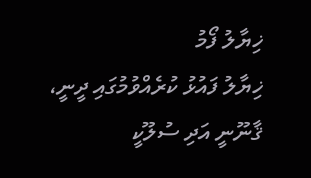ޚިޔާލު ފޯމު
ޚިޔާލު ފައުޅު ކުރެއްވުމުގައި ދީނީ، ޤާނޫނީ އަދި ސުލޫކީ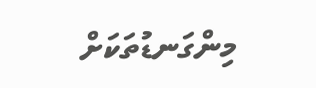މިންގަނޑުތަކަށް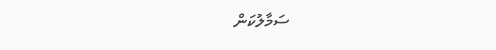ސަމާލުކަން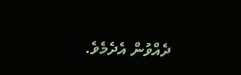ދެއްވުން އެދެމެވެ.